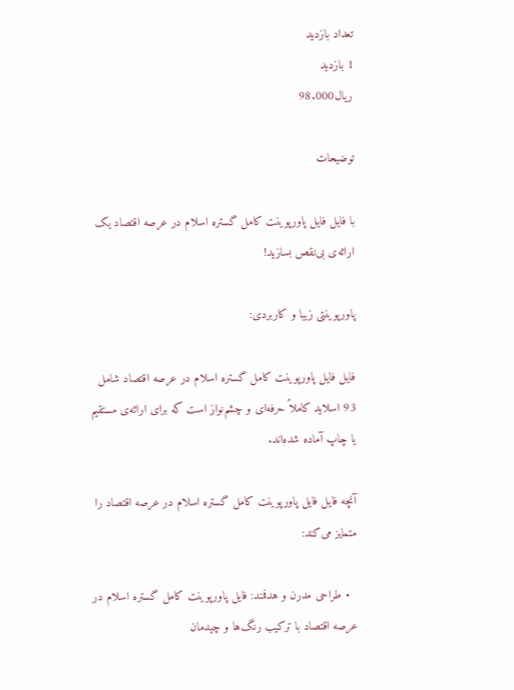تعداد بازدید
1 بازدید
ریال98.000

توضیحات

با فایل فایل پاورپوینت کامل گستره اسلام در عرصه اقتصاد یک ارائه‌ی بی‌نقص بسازید!

پاورپوینتی زیبا و کاربردی:

فایل فایل پاورپوینت کامل گستره اسلام در عرصه اقتصاد شامل 93 اسلاید کاملاً حرفه‌ای و چشم‌نواز است که برای ارائه‌ی مستقیم یا چاپ آماده شده‌اند.

آنچه فایل فایل پاورپوینت کامل گستره اسلام در عرصه اقتصاد را متمایز می‌کند:

  • طراحی مدرن و هدفمند: فایل پاورپوینت کامل گستره اسلام در عرصه اقتصاد با ترکیب رنگ‌ها و چیدمان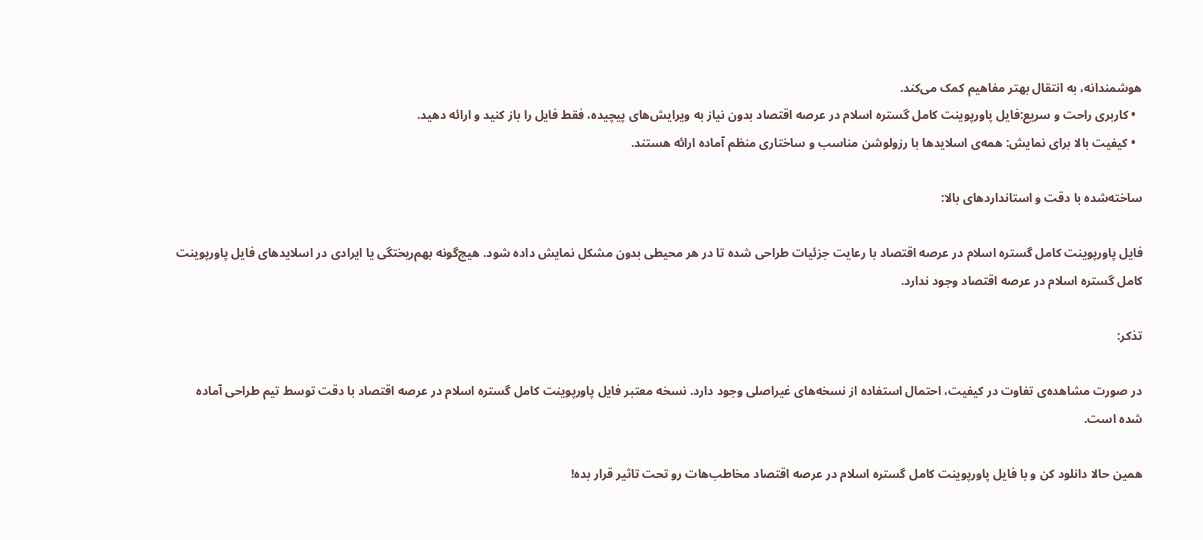هوشمندانه، به انتقال بهتر مفاهیم کمک می‌کند.
  • کاربری راحت و سریع:فایل پاورپوینت کامل گستره اسلام در عرصه اقتصاد بدون نیاز به ویرایش‌های پیچیده، فقط فایل را باز کنید و ارائه دهید.
  • کیفیت بالا برای نمایش: همه‌ی اسلایدها با رزولوشن مناسب و ساختاری منظم آماده ارائه هستند.

ساخته‌شده با دقت و استانداردهای بالا:

فایل پاورپوینت کامل گستره اسلام در عرصه اقتصاد با رعایت جزئیات طراحی شده تا در هر محیطی بدون مشکل نمایش داده شود. هیچ‌گونه بهم‌ریختگی یا ایرادی در اسلایدهای فایل پاورپوینت کامل گستره اسلام در عرصه اقتصاد وجود ندارد.

تذکر:

در صورت مشاهده‌ی تفاوت در کیفیت، احتمال استفاده از نسخه‌های غیراصلی وجود دارد. نسخه معتبر فایل پاورپوینت کامل گستره اسلام در عرصه اقتصاد با دقت توسط تیم طراحی آماده شده است.

همین حالا دانلود کن و با فایل پاورپوینت کامل گستره اسلام در عرصه اقتصاد مخاطب‌هات رو تحت تاثیر قرار بده!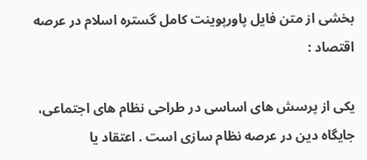بخشی از متن فایل پاورپوینت کامل گستره اسلام در عرصه اقتصاد :

یکی از پرسش های اساسی در طراحی نظام های اجتماعی، جایگاه دین در عرصه نظام سازی است . اعتقاد یا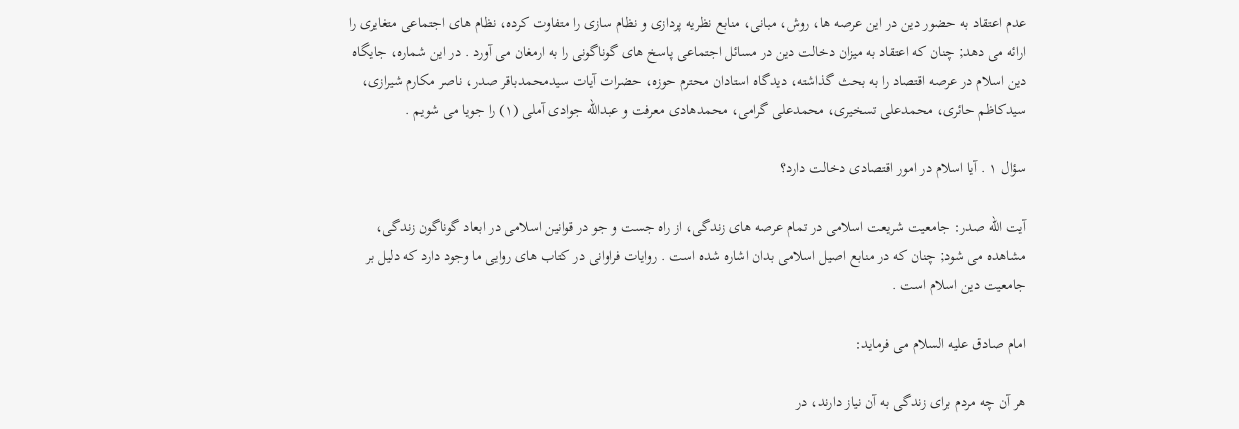عدم اعتقاد به حضور دین در این عرصه ها، روش، مبانی، منابع نظریه پردازی و نظام سازی را متفاوت کرده، نظام های اجتماعی متغایری را ارائه می دهد; چنان که اعتقاد به میزان دخالت دین در مسائل اجتماعی پاسخ های گوناگونی را به ارمغان می آورد . در این شماره، جایگاه دین اسلام در عرصه اقتصاد را به بحث گذاشته، دیدگاه استادان محترم حوزه، حضرات آیات سیدمحمدباقر صدر، ناصر مکارم شیرازی، سیدکاظم حائری، محمدعلی تسخیری، محمدعلی گرامی، محمدهادی معرفت و عبدالله جوادی آملی (۱) را جویا می شویم .

سؤال ۱ . آیا اسلام در امور اقتصادی دخالت دارد؟

آیت الله صدر: جامعیت شریعت اسلامی در تمام عرصه های زندگی، از راه جست و جو در قوانین اسلامی در ابعاد گوناگون زندگی، مشاهده می شود; چنان که در منابع اصیل اسلامی بدان اشاره شده است . روایات فراوانی در کتاب های روایی ما وجود دارد که دلیل بر جامعیت دین اسلام است .

امام صادق علیه السلام می فرماید:

هر آن چه مردم برای زندگی به آن نیاز دارند، در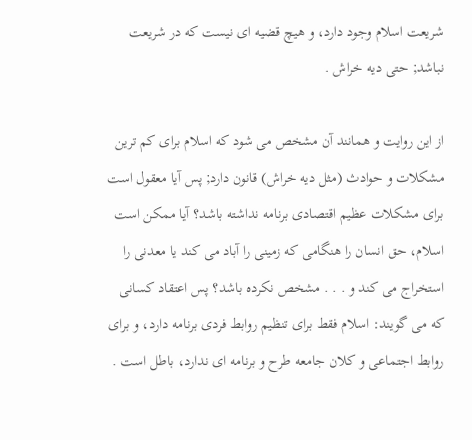شریعت اسلام وجود دارد، و هیچ قضیه ای نیست که در شریعت نباشد; حتی دیه خراش .

از این روایت و همانند آن مشخص می شود که اسلام برای کم ترین مشکلات و حوادث (مثل دیه خراش) قانون دارد; پس آیا معقول است برای مشکلات عظیم اقتصادی برنامه نداشته باشد؟ آیا ممکن است اسلام، حق انسان را هنگامی که زمینی را آباد می کند یا معدنی را استخراج می کند و . . . مشخص نکرده باشد؟ پس اعتقاد کسانی که می گویند: اسلام فقط برای تنظیم روابط فردی برنامه دارد، و برای روابط اجتماعی و کلان جامعه طرح و برنامه ای ندارد، باطل است .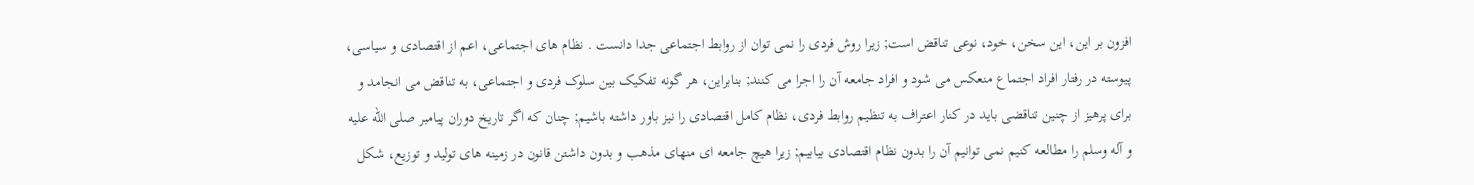افزون بر این، این سخن، خود، نوعی تناقض است; زیرا روش فردی را نمی توان از روابط اجتماعی جدا دانست . نظام های اجتماعی، اعم از اقتصادی و سیاسی، پیوسته در رفتار افراد اجتماع منعکس می شود و افراد جامعه آن را اجرا می کنند; بنابراین، هر گونه تفکیک بین سلوک فردی و اجتماعی، به تناقض می انجامد و برای پرهیز از چنین تناقضی باید در کنار اعتراف به تنظیم روابط فردی، نظام کامل اقتصادی را نیز باور داشته باشیم; چنان که اگر تاریخ دوران پیامبر صلی الله علیه و آله وسلم را مطالعه کنیم نمی توانیم آن را بدون نظام اقتصادی بیابیم; زیرا هیچ جامعه ای منهای مذهب و بدون داشتن قانون در زمینه های تولید و توزیع، شکل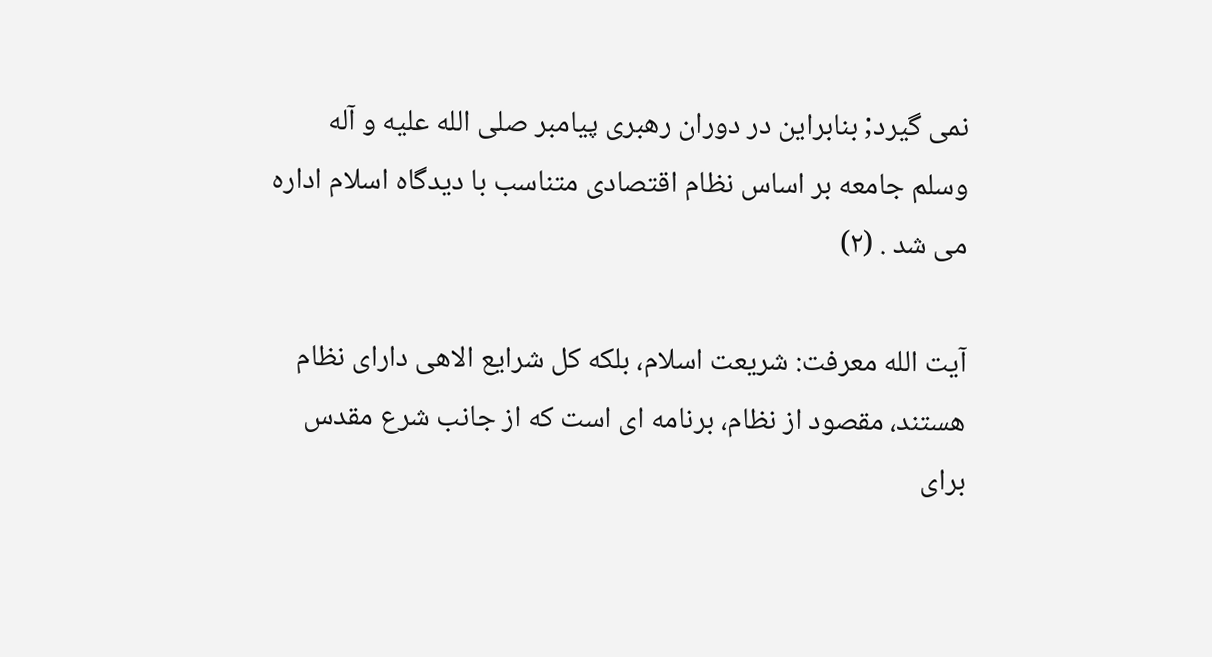نمی گیرد; بنابراین در دوران رهبری پیامبر صلی الله علیه و آله وسلم جامعه بر اساس نظام اقتصادی متناسب با دیدگاه اسلام اداره می شد . (۲)

آیت الله معرفت: شریعت اسلام، بلکه کل شرایع الاهی دارای نظام هستند، مقصود از نظام، برنامه ای است که از جانب شرع مقدس برای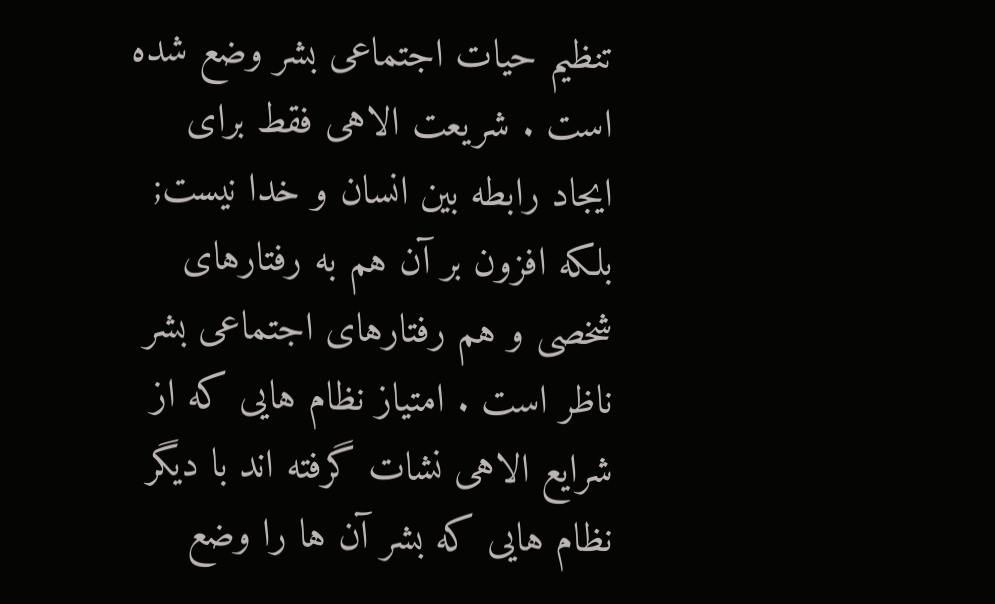تنظیم حیات اجتماعی بشر وضع شده است . شریعت الاهی فقط برای ایجاد رابطه بین انسان و خدا نیست; بلکه افزون بر آن هم به رفتارهای شخصی و هم رفتارهای اجتماعی بشر ناظر است . امتیاز نظام هایی که از شرایع الاهی نشات گرفته اند با دیگر نظام هایی که بشر آن ها را وضع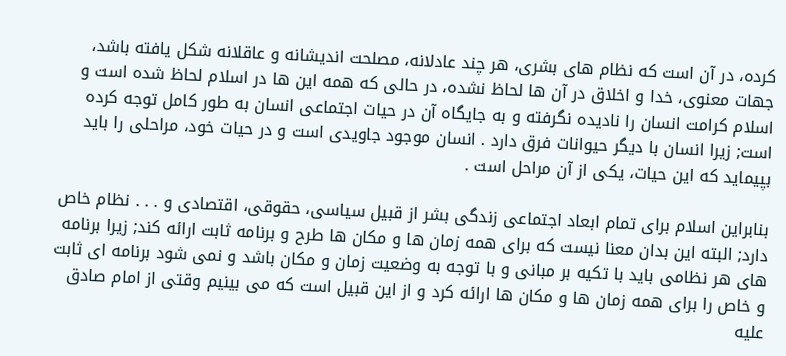کرده، در آن است که نظام های بشری، هر چند عادلانه، مصلحت اندیشانه و عاقلانه شکل یافته باشد، جهات معنوی، خدا و اخلاق در آن ها لحاظ نشده، در حالی که همه این ها در اسلام لحاظ شده است و اسلام کرامت انسان را نادیده نگرفته و به جایگاه آن در حیات اجتماعی انسان به طور کامل توجه کرده است; زیرا انسان با دیگر حیوانات فرق دارد . انسان موجود جاویدی است و در حیات خود، مراحلی را باید بپیماید که این حیات، یکی از آن مراحل است .

بنابراین اسلام برای تمام ابعاد اجتماعی زندگی بشر از قبیل سیاسی، حقوقی، اقتصادی و . . . نظام خاص دارد; البته این بدان معنا نیست که برای همه زمان ها و مکان ها طرح و برنامه ثابت ارائه کند; زیرا برنامه های هر نظامی باید با تکیه بر مبانی و با توجه به وضعیت زمان و مکان باشد و نمی شود برنامه ای ثابت و خاص را برای همه زمان ها و مکان ها ارائه کرد و از این قبیل است که می بینیم وقتی از امام صادق علیه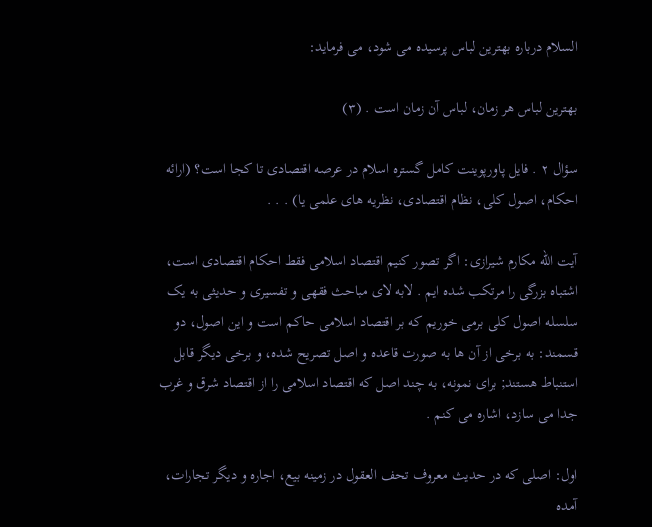السلام درباره بهترین لباس پرسیده می شود، می فرماید:

بهترین لباس هر زمان، لباس آن زمان است . (۳)

سؤال ۲ . فایل پاورپوینت کامل گستره اسلام در عرصه اقتصادی تا کجا است؟ (ارائه احکام، اصول کلی، نظام اقتصادی، نظریه های علمی یا) . . .

آیت الله مکارم شیرازی: اگر تصور کنیم اقتصاد اسلامی فقط احکام اقتصادی است، اشتباه بزرگی را مرتکب شده ایم . لابه لای مباحث فقهی و تفسیری و حدیثی به یک سلسله اصول کلی برمی خوریم که بر اقتصاد اسلامی حاکم است و این اصول، دو قسمند: به برخی از آن ها به صورت قاعده و اصل تصریح شده، و برخی دیگر قابل استنباط هستند; برای نمونه، به چند اصل که اقتصاد اسلامی را از اقتصاد شرق و غرب جدا می سازد، اشاره می کنم .

اول: اصلی که در حدیث معروف تحف العقول در زمینه بیع، اجاره و دیگر تجارات، آمده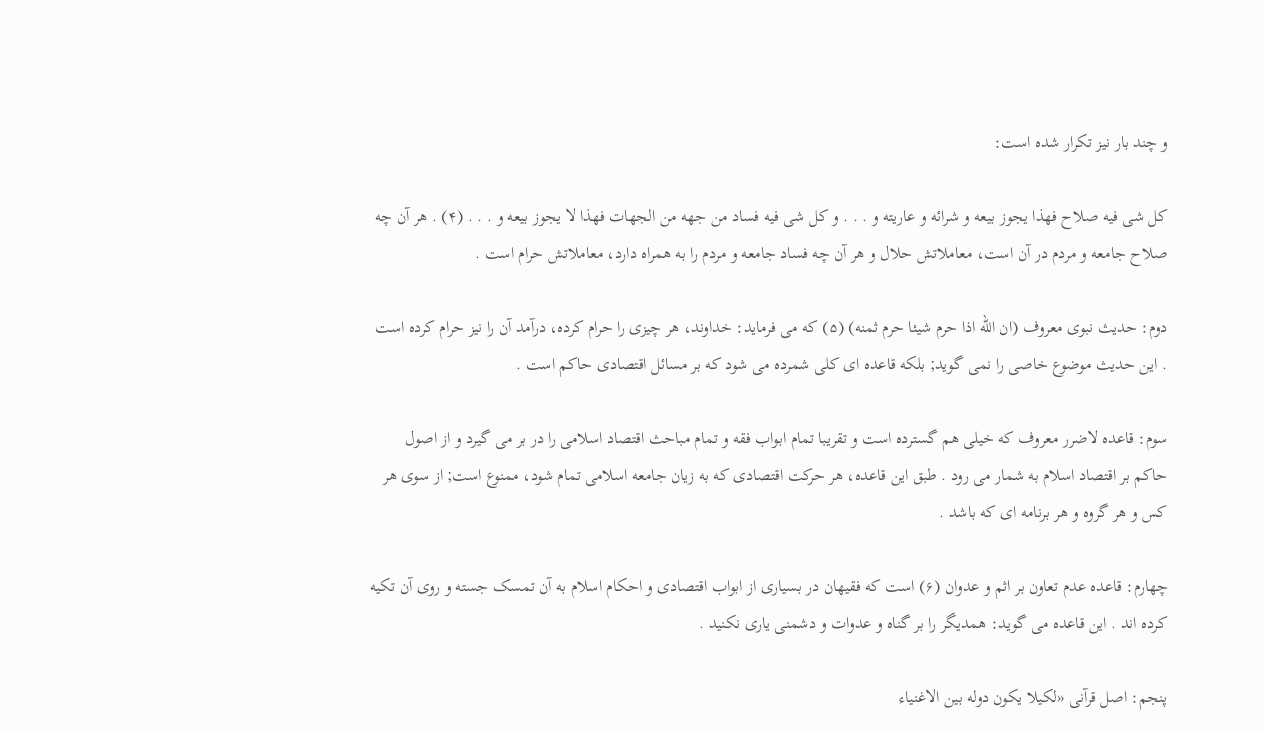و چند بار نیز تکرار شده است:

کل شی فیه صلاح فهذا یجوز بیعه و شرائه و عاریته و . . . و کل شی فیه فساد من جهه من الجهات فهذا لا یجوز بیعه و . . . (۴) . هر آن چه صلاح جامعه و مردم در آن است، معاملاتش حلال و هر آن چه فساد جامعه و مردم را به همراه دارد، معاملاتش حرام است .

دوم: حدیث نبوی معروف (ان الله اذا حرم شیئا حرم ثمنه) (۵) که می فرماید: خداوند، هر چیزی را حرام کرده، درآمد آن را نیز حرام کرده است . این حدیث موضوع خاصی را نمی گوید; بلکه قاعده ای کلی شمرده می شود که بر مسائل اقتصادی حاکم است .

سوم: قاعده لاضرر معروف که خیلی هم گسترده است و تقریبا تمام ابواب فقه و تمام مباحث اقتصاد اسلامی را در بر می گیرد و از اصول حاکم بر اقتصاد اسلام به شمار می رود . طبق این قاعده، هر حرکت اقتصادی که به زیان جامعه اسلامی تمام شود، ممنوع است; از سوی هر کس و هر گروه و هر برنامه ای که باشد .

چهارم: قاعده عدم تعاون بر اثم و عدوان (۶) است که فقیهان در بسیاری از ابواب اقتصادی و احکام اسلام به آن تمسک جسته و روی آن تکیه کرده اند . این قاعده می گوید: همدیگر را بر گناه و عدوات و دشمنی یاری نکنید .

پنجم: اصل قرآنی «لکیلا یکون دوله بین الاغنیاء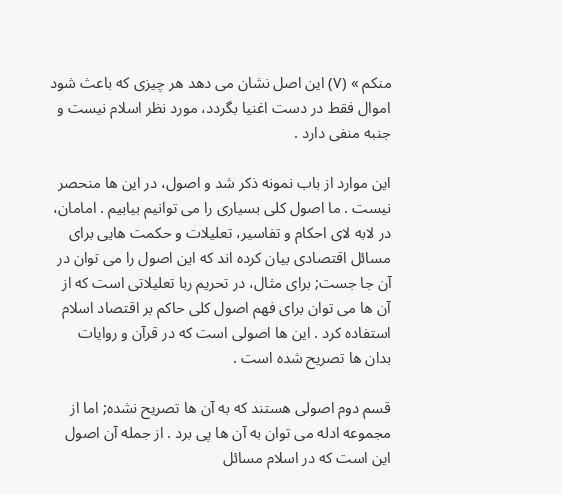منکم » (۷) این اصل نشان می دهد هر چیزی که باعث شود اموال فقط در دست اغنیا بگردد، مورد نظر اسلام نیست و جنبه منفی دارد .

این موارد از باب نمونه ذکر شد و اصول، در این ها منحصر نیست . ما اصول کلی بسیاری را می توانیم بیابیم . امامان، در لابه لای احکام و تفاسیر، تعلیلات و حکمت هایی برای مسائل اقتصادی بیان کرده اند که این اصول را می توان در آن جا جست; برای مثال، در تحریم ربا تعلیلاتی است که از آن ها می توان برای فهم اصول کلی حاکم بر اقتصاد اسلام استفاده کرد . این ها اصولی است که در قرآن و روایات بدان ها تصریح شده است .

قسم دوم اصولی هستند که به آن ها تصریح نشده; اما از مجموعه ادله می توان به آن ها پی برد . از جمله آن اصول این است که در اسلام مسائل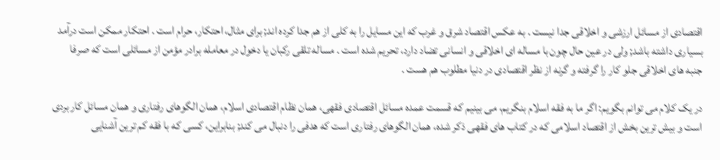اقتصادی از مسائل ارزشی و اخلاقی جدا نیست . به عکس اقتصاد شرق و غرب که این مسایل را به کلی از هم جدا کرده اند; برای مثال، احتکار، حرام است . احتکار ممکن است درآمد بسیاری داشته باشد; ولی در عین حال چون با مساله ای اخلاقی و انسانی تضاد دارد، تحریم شده است . مساله تلقی رکبان یا دخول در معامله برادر مؤمن از مسائلی است که صرفا جنبه های اخلاقی جلو کار را گرفته و گرنه از نظر اقتصادی در دنیا مطلوب هم هست .

در یک کلام می توانم بگویم: اگر ما به فقه اسلام بنگریم، می بینیم که قسمت عمده مسائل اقتصادی فقهی، همان نظام اقتصادی اسلام، همان الگوهای رفتاری و همان مسائل کاربردی است و بیش ترین بخش از اقتصاد اسلامی که در کتاب های فقهی ذکر شده، همان الگوهای رفتاری است که هدفی را دنبال می کند; بنابراین، کسی که با فقه کم ترین آشنایی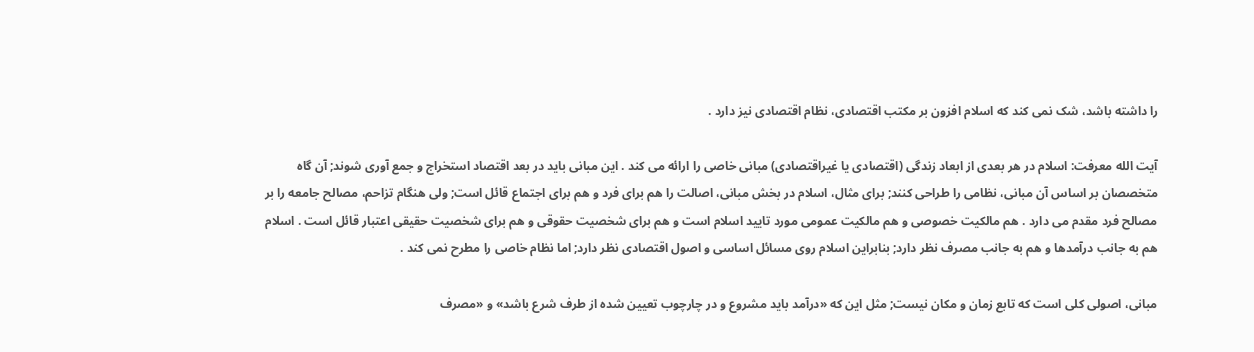را داشته باشد، شک نمی کند که اسلام افزون بر مکتب اقتصادی، نظام اقتصادی نیز دارد .

آیت الله معرفت: اسلام در هر بعدی از ابعاد زندگی (اقتصادی یا غیراقتصادی) مبانی خاصی را ارائه می کند . این مبانی باید در بعد اقتصاد استخراج و جمع آوری شوند; آن گاه متخصصان بر اساس آن مبانی، نظامی را طراحی کنند; برای مثال، اسلام در بخش مبانی، اصالت را هم برای فرد و هم برای اجتماع قائل است; ولی هنگام تزاحم، مصالح جامعه را بر مصالح فرد مقدم می دارد . هم مالکیت خصوصی و هم مالکیت عمومی مورد تایید اسلام است و هم برای شخصیت حقوقی و هم برای شخصیت حقیقی اعتبار قائل است . اسلام هم به جانب درآمدها و هم به جانب مصرف نظر دارد; بنابراین اسلام روی مسائل اساسی و اصول اقتصادی نظر دارد; اما نظام خاصی را مطرح نمی کند .

مبانی، اصولی کلی است که تابع زمان و مکان نیست; مثل این که «درآمد باید مشروع و در چارچوب تعیین شده از طرف شرع باشد» و «مصرف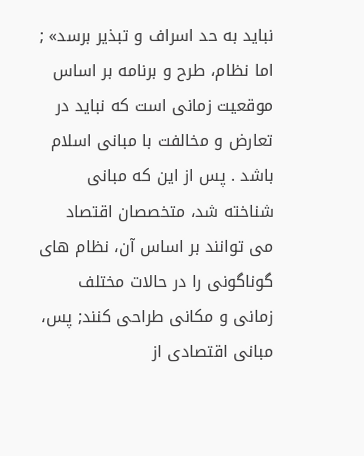نباید به حد اسراف و تبذیر برسد» ; اما نظام، طرح و برنامه بر اساس موقعیت زمانی است که نباید در تعارض و مخالفت با مبانی اسلام باشد . پس از این که مبانی شناخته شد، متخصصان اقتصاد می توانند بر اساس آن، نظام های گوناگونی را در حالات مختلف زمانی و مکانی طراحی کنند; پس، مبانی اقتصادی از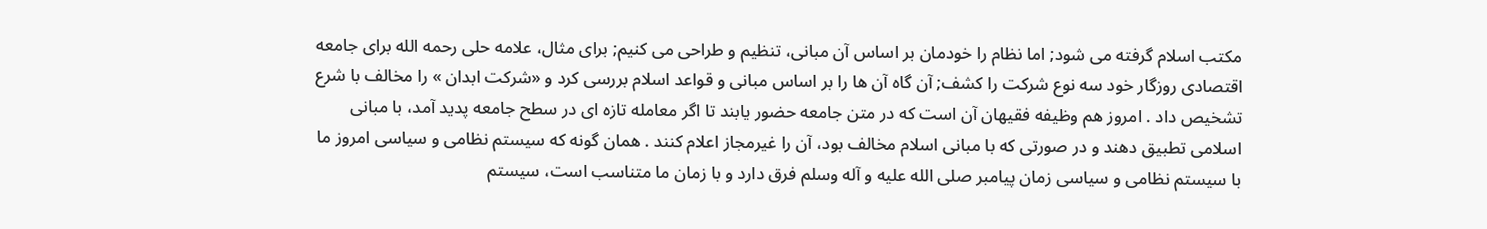مکتب اسلام گرفته می شود; اما نظام را خودمان بر اساس آن مبانی، تنظیم و طراحی می کنیم; برای مثال، علامه حلی رحمه الله برای جامعه اقتصادی روزگار خود سه نوع شرکت را کشف; آن گاه آن ها را بر اساس مبانی و قواعد اسلام بررسی کرد و «شرکت ابدان » را مخالف با شرع تشخیص داد . امروز هم وظیفه فقیهان آن است که در متن جامعه حضور یابند تا اگر معامله تازه ای در سطح جامعه پدید آمد، با مبانی اسلامی تطبیق دهند و در صورتی که با مبانی اسلام مخالف بود، آن را غیرمجاز اعلام کنند . همان گونه که سیستم نظامی و سیاسی امروز ما با سیستم نظامی و سیاسی زمان پیامبر صلی الله علیه و آله وسلم فرق دارد و با زمان ما متناسب است، سیستم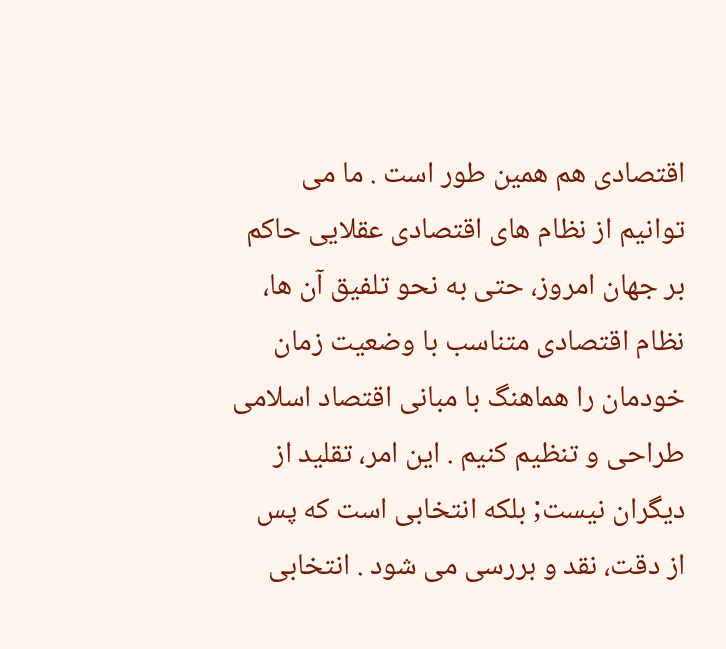اقتصادی هم همین طور است . ما می توانیم از نظام های اقتصادی عقلایی حاکم بر جهان امروز، حتی به نحو تلفیق آن ها، نظام اقتصادی متناسب با وضعیت زمان خودمان را هماهنگ با مبانی اقتصاد اسلامی طراحی و تنظیم کنیم . این امر، تقلید از دیگران نیست; بلکه انتخابی است که پس از دقت، نقد و بررسی می شود . انتخابی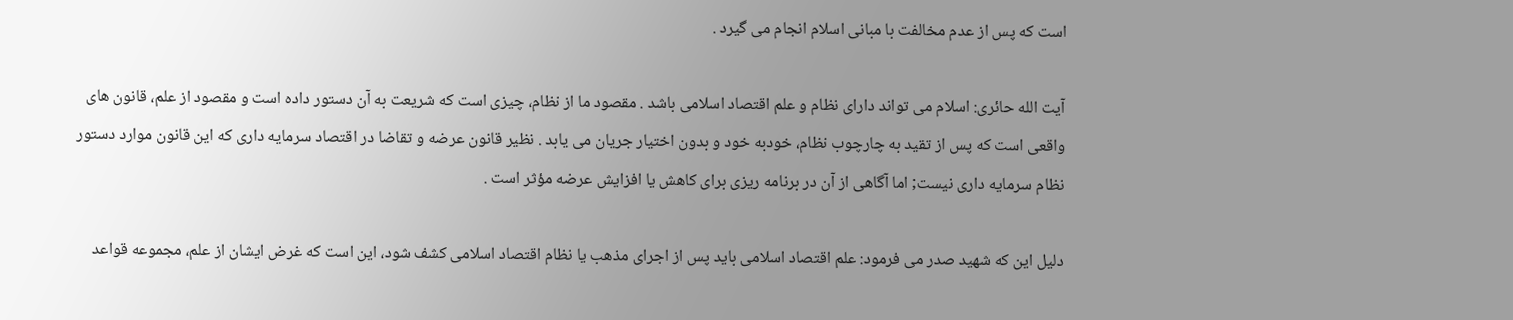است که پس از عدم مخالفت با مبانی اسلام انجام می گیرد .

آیت الله حائری: اسلام می تواند دارای نظام و علم اقتصاد اسلامی باشد . مقصود ما از نظام، چیزی است که شریعت به آن دستور داده است و مقصود از علم، قانون های واقعی است که پس از تقید به چارچوب نظام، خودبه خود و بدون اختیار جریان می یابد . نظیر قانون عرضه و تقاضا در اقتصاد سرمایه داری که این قانون موارد دستور نظام سرمایه داری نیست; اما آگاهی از آن در برنامه ریزی برای کاهش یا افزایش عرضه مؤثر است .

دلیل این که شهید صدر می فرمود: علم اقتصاد اسلامی باید پس از اجرای مذهب یا نظام اقتصاد اسلامی کشف شود، این است که غرض ایشان از علم، مجموعه قواعد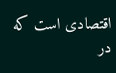اقتصادی است که در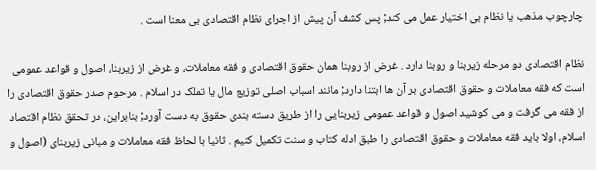چارچوب مذهب یا نظام بی اختیار عمل می کند; پس کشف آن پیش از اجرای نظام اقتصادی بی معنا است .

نظام اقتصادی دو مرحله زیربنا و روبنا دارد . غرض از روبنا همان حقوق اقتصادی و فقه معاملات، و غرض از زیربنا، اصول و قواعد عمومی است که فقه معاملات و حقوق اقتصادی بر آن ها ابتنا دارد; مانند اسباب اصلی توزیع مال یا تملک در اسلام . مرحوم صدر حقوق اقتصادی را از فقه می گرفت و می کوشید اصول و قواعد عمومی زیربنایی را از طریق دسته بندی حقوق به دست آورد; بنابراین، در تحقق نظام اقتصاد اسلام، اولا باید فقه معاملات و حقوق اقتصادی را طبق ادله کتاب و سنت تکمیل کنیم . ثانیا با لحاظ فقه معاملات و مبانی زیربنای (اصول و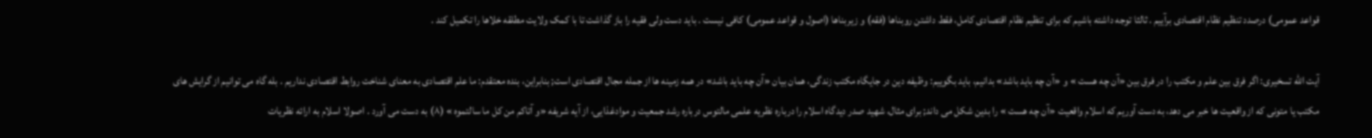قواعد عمومی) درصدد تنظیم نظام اقتصادی برآییم . ثالثا توجه داشته باشیم که برای تنظیم نظام اقتصادی کامل، فقط داشتن روبناها (فقه) و زیربناها (اصول و قواعد عمومی) کافی نیست . باید دست ولی فقیه را باز گذاشت تا با کمک ولایت مطلقه خلاها را تکمیل کند .

آیت الله تسخیری: اگر فرق بین علم و مکتب را در فرق بین «آن چه هست » و «آن چه باید باشد» بدانیم، باید بگوییم: وظیفه دین در جایگاه مکتب زندگی، همان بیان «آن چه باید باشد» در همه زمینه ها از جمله مجال اقتصادی است; بنابراین، بنده معتقدم: ما علم اقتصادی به معنای شناخت روابط اقتصادی نداریم . بله گاه می توانیم از گرایش های مکتب یا متونی که از واقعیت ها خبر می دهد، به دست آوریم که اسلام واقعیت «آن چه هست » را بدین شکل می داند; برای مثال، شهید صدر دیدگاه اسلام را درباره نظریه علمی مالتوس درباره رشد جمعیت و موادغذایی، از آیه شریفه «و آتاکم من کل ما سالتموه » (۸) به دست می آورد . اصولا اسلام به ارائه نظریات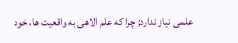علمی نیاز ندارد; چرا که علم الاهی به واقعیت ها، خود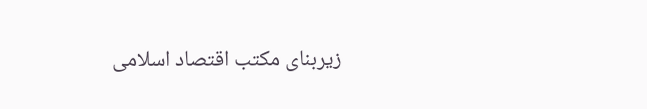زیربنای مکتب اقتصاد اسلامی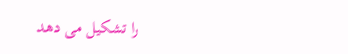را تشکیل می دهد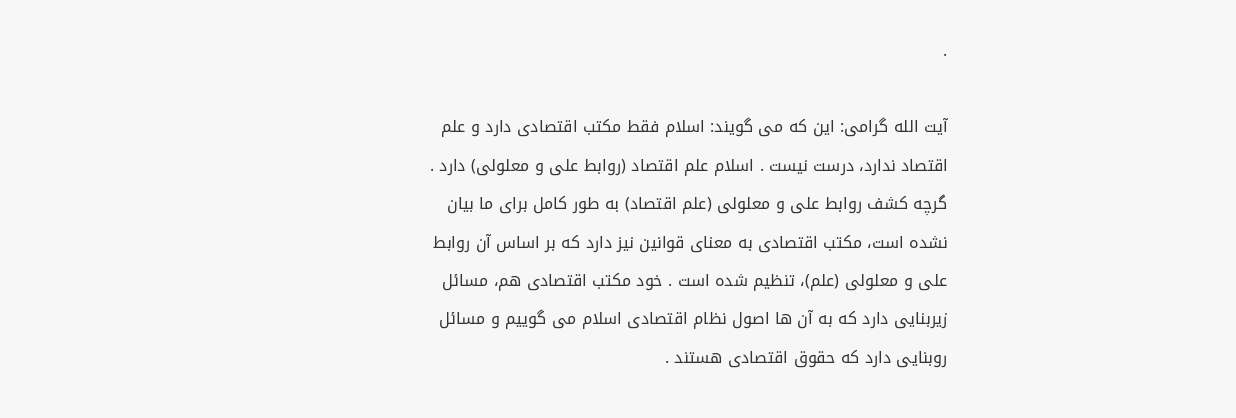.

آیت الله گرامی: این که می گویند: اسلام فقط مکتب اقتصادی دارد و علم اقتصاد ندارد، درست نیست . اسلام علم اقتصاد (روابط علی و معلولی) دارد . گرچه کشف روابط علی و معلولی (علم اقتصاد) به طور کامل برای ما بیان نشده است، مکتب اقتصادی به معنای قوانین نیز دارد که بر اساس آن روابط علی و معلولی (علم)، تنظیم شده است . خود مکتب اقتصادی هم، مسائل زیربنایی دارد که به آن ها اصول نظام اقتصادی اسلام می گوییم و مسائل روبنایی دارد که حقوق اقتصادی هستند .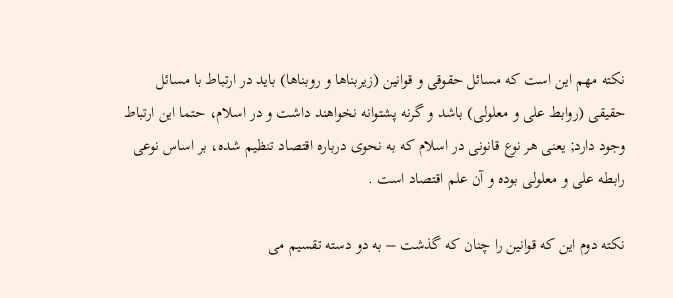نکته مهم این است که مسائل حقوقی و قوانین (زیربناها و روبناها) باید در ارتباط با مسائل حقیقی (روابط علی و معلولی) باشد و گرنه پشتوانه نخواهند داشت و در اسلام، حتما این ارتباط وجود دارد; یعنی هر نوع قانونی در اسلام که به نحوی درباره اقتصاد تنظیم شده، بر اساس نوعی رابطه علی و معلولی بوده و آن علم اقتصاد است .

نکته دوم این که قوانین را چنان که گذشت – به دو دسته تقسیم می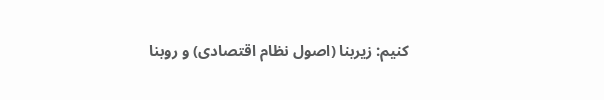کنیم: زیربنا (اصول نظام اقتصادی) و روبنا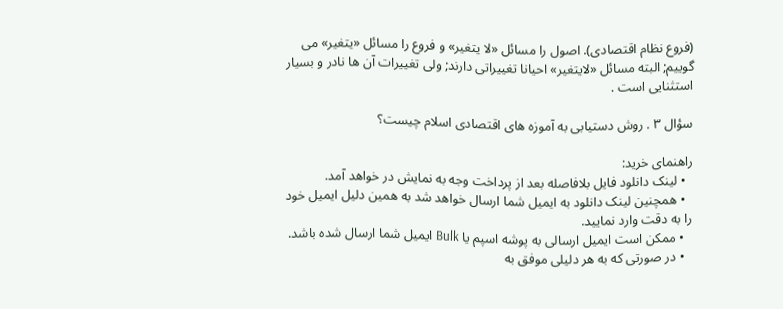(فروع نظام اقتصادی). اصول را مسائل «لا یتغیر» و فروع را مسائل «یتغیر» می گوییم; البته مسائل «لایتغیر» احیانا تغییراتی دارند; ولی تغییرات آن ها نادر و بسیار استثنایی است .

سؤال ۳ . روش دستیابی به آموزه های اقتصادی اسلام چیست؟

راهنمای خرید:
  • لینک دانلود فایل بلافاصله بعد از پرداخت وجه به نمایش در خواهد آمد.
  • همچنین لینک دانلود به ایمیل شما ارسال خواهد شد به همین دلیل ایمیل خود را به دقت وارد نمایید.
  • ممکن است ایمیل ارسالی به پوشه اسپم یا Bulk ایمیل شما ارسال شده باشد.
  • در صورتی که به هر دلیلی موفق به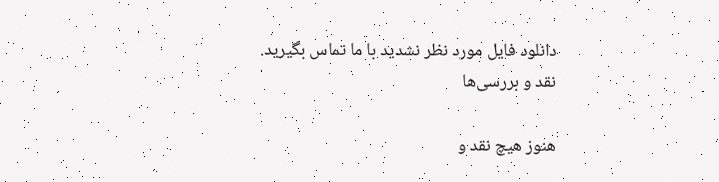دانلود فایل مورد نظر نشدید با ما تماس بگیرید.
نقد و بررسی‌ها

هنوز هیچ نقد و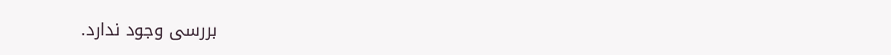بررسی وجود ندارد.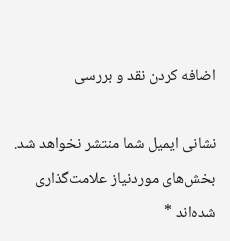اضافه کردن نقد و بررسی

نشانی ایمیل شما منتشر نخواهد شد. بخش‌های موردنیاز علامت‌گذاری شده‌اند *